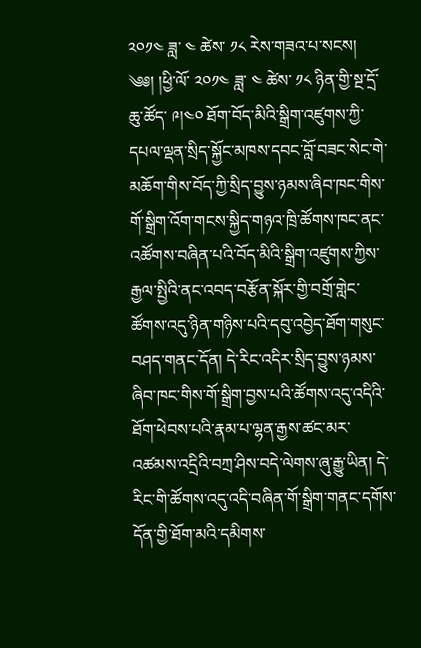༢༠༡༤ ཟླ་ ༤ ཚེས་ ༡༨ རེས་གཟའ་པ་སངས།
༄༅། །ཕྱི་ལོ་ ༢༠༡༤ ཟླ་ ༤ ཚེས་ ༡༨ ཉིན་གྱི་སྔ་དྲོ་ཆུ་ཚོད་ ༩།༤༠ ཐོག་བོད་མིའི་སྒྲིག་འཛུགས་ཀྱི་དཔལ་ལྡན་སྲིད་སྐྱོང་མཁས་དབང་བློ་བཟང་སེང་གེ་མཆོག་གིས་བོད་ཀྱི་སྲིད་བྱུས་ཉམས་ཞིབ་ཁང་གིས་གོ་སྒྲིག་འོག་གངས་སྐྱིད་གཉའ་ཁྲི་ཚོགས་ཁང་ནང་འཚོགས་བཞིན་པའི་བོད་མིའི་སྒྲིག་འཛུགས་ཀྱིས་རྒྱལ་སྤྱིའི་ནང་འབད་བརྩོན་སྐོར་གྱི་བགྲོ་གླེང་ཚོགས་འདུ་ཉིན་གཉིས་པའི་དབུ་འབྱེད་ཐོག་གསུང་བཤད་གནང་དོན། དེ་རིང་འདིར་སྲིད་བྱུས་ཉམས་ཞིབ་ཁང་གིས་གོ་སྒྲིག་བྱས་པའི་ཚོགས་འདུ་འདིའི་ཐོག་ཕེབས་པའི་རྣམ་པ་ལྷན་རྒྱས་ཚང་མར་འཚམས་འདྲིའི་བཀྲ་ཤིས་བདེ་ལེགས་ཞུ་རྒྱུ་ཡིན། དེ་རིང་གི་ཚོགས་འདུ་འདི་བཞིན་གོ་སྒྲིག་གནང་དགོས་དོན་གྱི་ཐོག་མའི་དམིགས་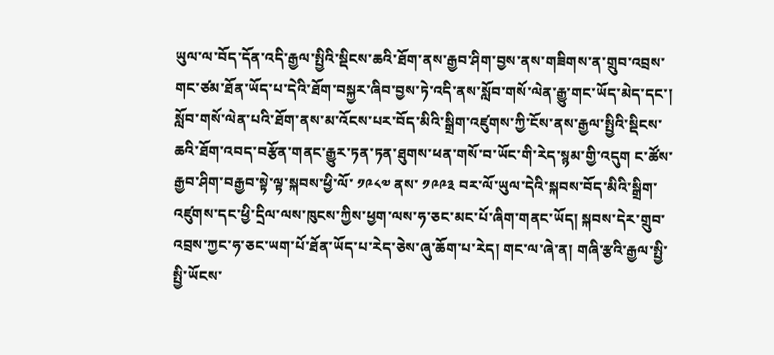ཡུལ་ལ་བོད་དོན་འདི་རྒྱལ་སྤྱིའི་སྡིངས་ཆའི་ཐོག་ནས་རྒྱབ་ཤིག་བྱས་ནས་གཟིགས་ན་གྲུབ་འབྲས་གང་ཙམ་ཐོན་ཡོད་པ་དེའི་ཐོག་བསྐྱར་ཞིབ་བྱས་ཏེ་འདི་ནས་སློབ་གསོ་ལེན་རྒྱུ་གང་ཡོད་མེད་དང་། སློབ་གསོ་ལེན་པའི་ཐོག་ནས་མ་འོངས་པར་བོད་མིའི་སྒྲིག་འཛུགས་ཀྱི་ངོས་ནས་རྒྱལ་སྤྱིའི་སྡིངས་ཆའི་ཐོག་འབད་བརྩོན་གནང་རྒྱུར་ཏན་ཏན་ཐུགས་ཕན་གསོ་བ་ཡོང་གི་རེད་སྙམ་གྱི་འདུག ང་ཚོས་རྒྱབ་ཤིག་བརྒྱབ་སྟེ་ལྟ་སྐབས་ཕྱི་ལོ་ ༡༩༨༧ ནས་ ༡༩༩༣ བར་ལོ་ཡུལ་དེའི་སྐབས་བོད་མིའི་སྒྲིག་འཛུགས་དང་ཕྱི་དྲིལ་ལས་ཁུངས་ཀྱིས་ཕྱག་ལས་ཧ་ཅང་མང་པོ་ཞིག་གནང་ཡོད། སྐབས་དེར་གྲུབ་འབྲས་ཀྱང་ཧ་ཅང་ཡག་པོ་ཐོན་ཡོད་པ་རེད་ཅེས་ཞུ་ཆོག་པ་རེད། གང་ལ་ཞེ་ན། གཞི་རྩའི་རྒྱལ་སྤྱི་སྤྱི་ཡོངས་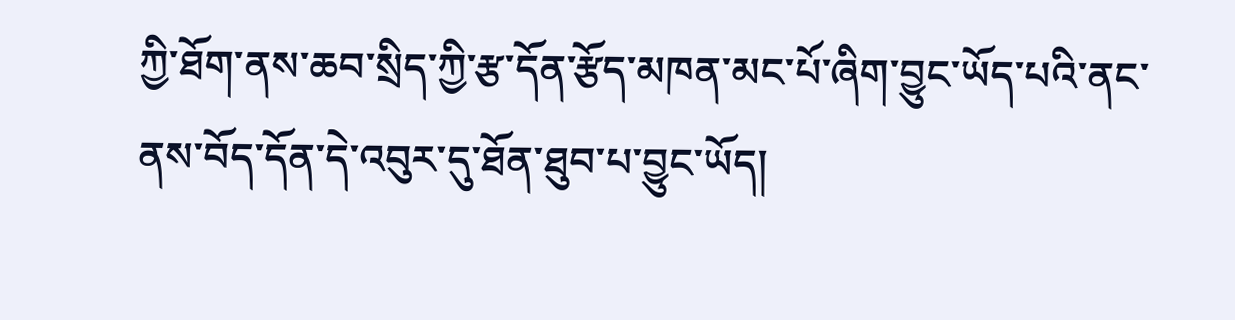ཀྱི་ཐོག་ནས་ཆབ་སྲིད་ཀྱི་རྩ་དོན་རྩོད་མཁན་མང་པོ་ཞིག་བྱུང་ཡོད་པའི་ནང་ནས་བོད་དོན་དེ་འབུར་དུ་ཐོན་ཐུབ་པ་བྱུང་ཡོད།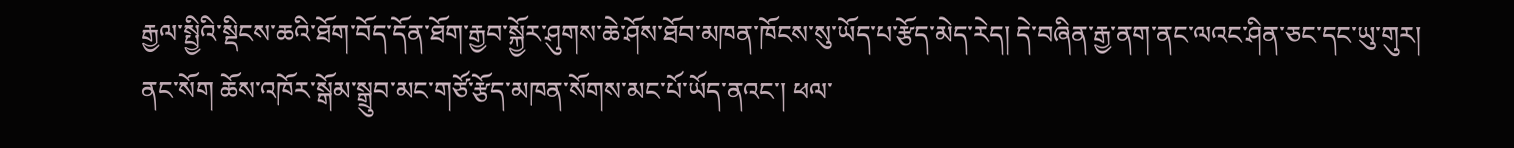རྒྱལ་སྤྱིའི་སྡིངས་ཆའི་ཐོག་བོད་དོན་ཐོག་རྒྱབ་སྐྱོར་ཤུགས་ཆེ་ཤོས་ཐོབ་མཁན་ཁོངས་སུ་ཡོད་པ་རྩོད་མེད་རེད། དེ་བཞིན་རྒྱ་ནག་ནང་ལའང་ཤིན་ཅང་དང་ཡུ་གུར། ནང་སོག ཆོས་འཁོར་སྒོམ་སྒྲུབ་མང་གཙོ་རྩོད་མཁན་སོགས་མང་པོ་ཡོད་ནའང་། ཕལ་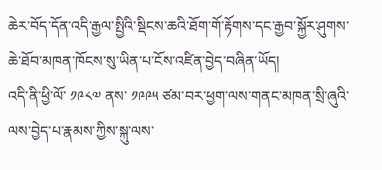ཆེར་བོད་དོན་འདི་རྒྱལ་སྤྱིའི་སྡིངས་ཆའི་ཐོག་གོ་རྟོགས་དང་རྒྱབ་སྐྱོར་ཤུགས་ཆེ་ཐོབ་མཁན་ཁོངས་སུ་ཡིན་པ་ངོས་འཛིན་བྱེད་བཞིན་ཡོད།
འདི་ནི་ཕྱི་ལོ་ ༡༩༨༧ ནས་ ༡༩༩༥ ཙམ་བར་ཕྱག་ལས་གནང་མཁན་སྲི་ཞུའི་ལས་བྱེད་པ་རྣམས་ཀྱིས་སྐུ་ལས་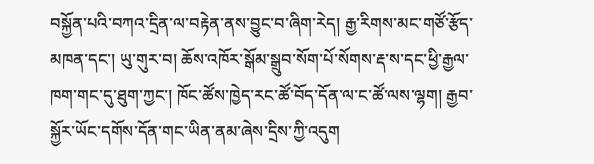བསྐྱོན་པའི་བཀའ་དྲིན་ལ་བརྟེན་ནས་བྱུང་བ་ཞིག་རེད། རྒྱ་རིགས་མང་གཙོ་རྩོད་མཁན་དང་། ཡུ་གུར་བ། ཆོས་འཁོར་སྒོམ་སྒྲུབ་སོག་པོ་སོགས་རྡ་ས་དང་ཕྱི་རྒྱལ་ཁག་གང་དུ་ཐུག་ཀྱང་། ཁོང་ཚོས་ཁྱེད་རང་ཚོ་བོད་དོན་ལ་ང་ཚོ་ལས་ལྷག། རྒྱབ་སྐྱོར་ཡོང་དགོས་དོན་གང་ཡིན་ནམ་ཞེས་དྲིས་ཀྱི་འདུག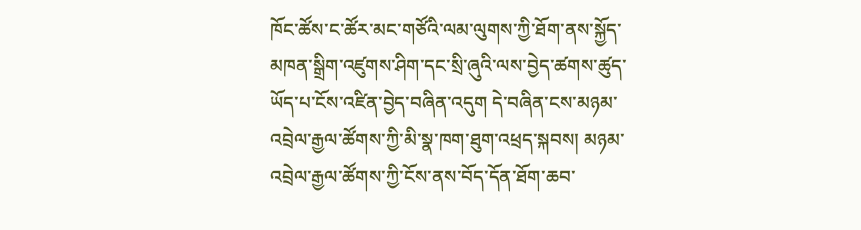ཁོང་ཚོས་ང་ཚོར་མང་གཙོའི་ལམ་ལུགས་ཀྱི་ཐོག་ནས་སྐྱོད་མཁན་སྒྲིག་འཛུགས་ཤིག་དང་སྲི་ཞུའི་ལས་བྱེད་ཚགས་ཚུད་ཡོད་པ་ངོས་འཛིན་བྱེད་བཞིན་འདུག དེ་བཞིན་ངས་མཉམ་འབྲེལ་རྒྱལ་ཚོགས་ཀྱི་མི་སྣ་ཁག་ཐུག་འཕྲད་སྐབས། མཉམ་འབྲེལ་རྒྱལ་ཚོགས་ཀྱི་ངོས་ནས་བོད་དོན་ཐོག་ཆབ་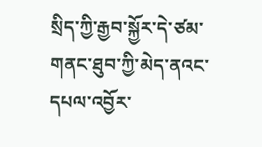སྲིད་ཀྱི་རྒྱབ་སྐྱོར་དེ་ཙམ་གནང་ཐུབ་ཀྱི་མེད་ནའང་དཔལ་འབྱོར་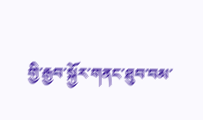གྱི་རྒྱབ་སྐྱོར་གནང་ཐུབ་བམ་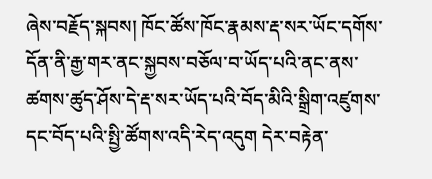ཞེས་བརྗོད་སྐབས། ཁོང་ཚོས་ཁོང་རྣམས་རྡ་སར་ཡོང་དགོས་དོན་ནི་རྒྱ་གར་ནང་སྐྱབས་བཅོལ་བ་ཡོད་པའི་ནང་ནས་ཚགས་ཚུད་ཤོས་དེ་རྡ་སར་ཡོད་པའི་བོད་མིའི་སྒྲིག་འཛུགས་དང་བོད་པའི་སྤྱི་ཚོགས་འདི་རེད་འདུག དེར་བརྟེན་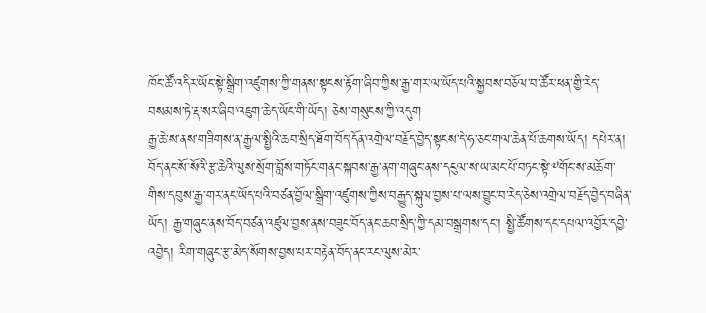ཁོང་ཚོ་འདིར་ཡོང་སྟེ་སྒྲིག་འཛུགས་ཀྱི་གནས་སྟངས་རྟོག་ཞིབ་ཀྱིས་རྒྱ་གར་ལ་ཡོད་པའི་སྐྱབས་བཅོལ་བ་ཚོར་ཕན་གྱི་རེད་བསམས་ཏེ་རྡ་སར་ཞིབ་འཇུག་ཆེད་ཡོང་གི་ཡོད། ཅེས་གསུངས་ཀྱི་འདུག
རྒྱ་ཆེ་ས་ནས་གཟིགས་ན་རྒྱལ་སྤྱིའི་ཆབ་སྲིད་ཐོག་བོད་དོན་འགྲེལ་བརྗོད་བྱེད་སྟངས་དེ་ཧ་ཅང་གལ་ཆེན་པོ་ཆགས་ཡོད། དཔེར་ན། བོད་ནང་སོ་སོའི་རྩ་ཆེའི་ལུས་སྲོག་བློས་གཏོང་གནང་སྐབས་རྒྱ་ནག་གཞུང་ནས་དངུལ་ས་ཡ་མང་པོ་བཏང་སྟེ་༸གོང་ས་མཆོག་གིས་དབུས་རྒྱ་གར་ནང་ཡོད་པའི་བཙན་བྱོལ་སྒྲིག་འཛུགས་ཀྱིས་བརྒྱུད་སྐུལ་བྱས་པ་ལས་བྱུང་བ་རེད་ཅེས་འགྲེལ་བརྗོད་བྱེད་བཞིན་ཡོད། རྒྱ་གཞུང་ནས་བོད་བཙན་འཛུལ་བྱས་ནས་བཟུང་བོད་ནང་ཆབ་སྲིད་ཀྱི་དམ་བསྒྲགས་དང་། སྤྱི་ཚོགས་དང་དཔལ་འབྱོར་དབྱེ་འབྱེད། རིག་གཞུང་རྩ་མེད་སོགས་བྱས་པར་བརྟེན་བོད་ནང་རང་ལུས་མེར་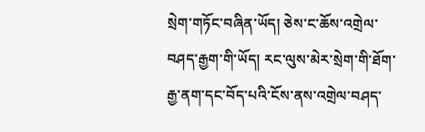སྲེག་གཏོང་བཞིན་ཡོད། ཅེས་ང་ཆོས་འགྲེལ་བཤད་རྒྱག་གི་ཡོད། རང་ལུས་མེར་སྲེག་གི་ཐོག་རྒྱ་ནག་དང་བོད་པའི་ངོས་ནས་འགྲེལ་བཤད་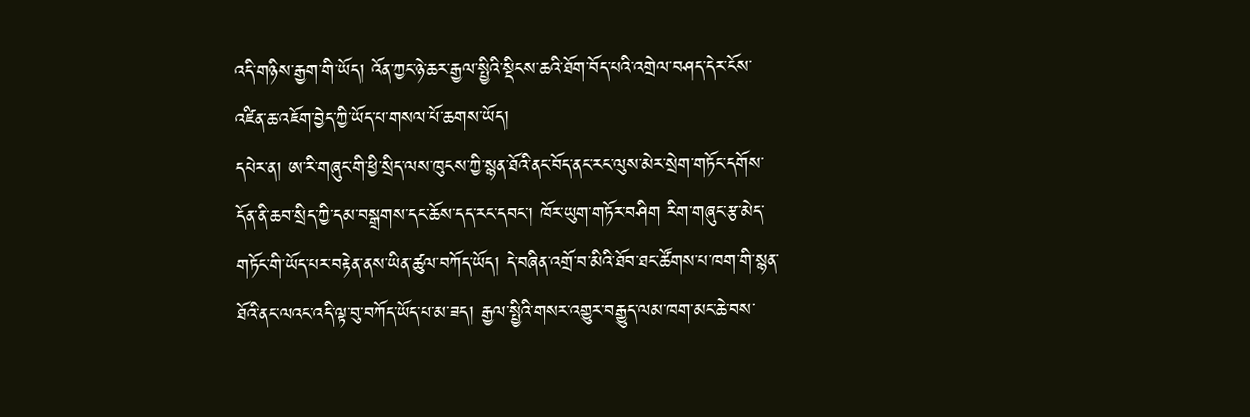འདི་གཉིས་རྒྱག་གི་ཡོད། འོན་ཀྱང་ཉེ་ཆར་རྒྱལ་སྤྱིའི་སྡིངས་ཆའི་ཐོག་བོད་པའི་འགྲེལ་བཤད་དེར་ངོས་འཛིན་ཆ་འཇོག་བྱེད་ཀྱི་ཡོད་པ་གསལ་པོ་ཆགས་ཡོད།
དཔེར་ན། ཨ་རི་གཞུང་གི་ཕྱི་སྲིད་ལས་ཁུངས་ཀྱི་སྙན་ཐོའི་ནང་བོད་ནང་རང་ལུས་མེར་སྲེག་གཏོང་དགོས་དོན་ནི་ཆབ་སྲིད་ཀྱི་དམ་བསྒྲགས་དང་ཆོས་དད་རང་དབང་། ཁོར་ཡུག་གཏོར་བཤིག རིག་གཞུང་རྩ་མེད་གཏོང་གི་ཡོད་པར་བརྟེན་ནས་ཡིན་ཚུལ་བཀོད་ཡོད། དེ་བཞིན་འགྲོ་བ་མིའི་ཐོབ་ཐང་ཚོགས་པ་ཁག་གི་སྙན་ཐོའི་ནང་ལའང་འདི་ལྟ་བུ་བཀོད་ཡོད་པ་མ་ཟད། རྒྱལ་སྤྱིའི་གསར་འགྱུར་བརྒྱུད་ལམ་ཁག་མང་ཆེ་བས་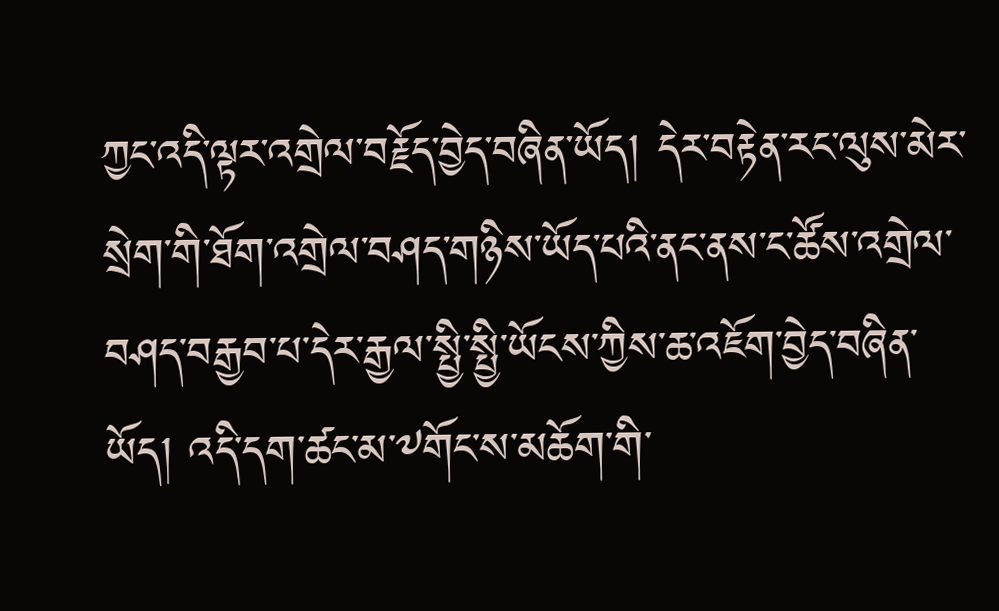ཀྱང་འདི་ལྟར་འགྲེལ་བརྗོད་བྱེད་བཞིན་ཡོད། དེར་བརྟེན་རང་ལུས་མེར་སྲེག་གི་ཐོག་འགྲེལ་བཤད་གཉིས་ཡོད་པའི་ནང་ནས་ང་ཚོས་འགྲེལ་བཤད་བརྒྱབ་པ་དེར་རྒྱལ་སྤྱི་སྤྱི་ཡོངས་ཀྱིས་ཆ་འཇོག་བྱེད་བཞིན་ཡོད། འདི་དག་ཚང་མ་༸གོང་ས་མཆོག་གི་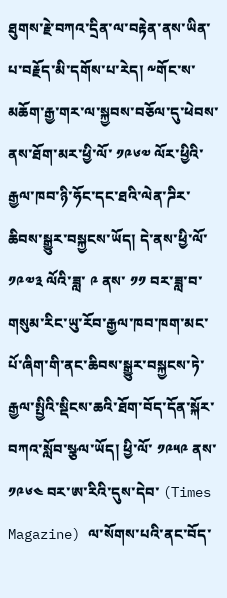ཐུགས་རྗེ་བཀའ་དྲིན་ལ་བརྟེན་ནས་ཡིན་པ་བརྗོད་མི་དགོས་པ་རེད། ༸གོང་ས་མཆོག་རྒྱ་གར་ལ་སྐྱབས་བཅོལ་དུ་ཕེབས་ནས་ཐོག་མར་ཕྱི་ལོ་ ༡༩༦༧ ལོར་ཕྱིའི་རྒྱལ་ཁབ་ཉི་ཧོང་དང་ཐའི་ལེན་ཌིར་ཆིབས་སྒྱུར་བསྐྱངས་ཡོད། དེ་ནས་ཕྱི་ལོ་ ༡༩༧༣ ལོའི་ཟླ་ ༩ ནས་ ༡༡ བར་ཟླ་བ་གསུམ་རིང་ཡུ་རོབ་རྒྱལ་ཁབ་ཁག་མང་པོ་ཞིག་གི་ནང་ཆིབས་སྒྱུར་བསྐྱངས་ཏེ་རྒྱལ་སྤྱིའི་སྡིངས་ཆའི་ཐོག་བོད་དོན་སྐོར་བཀའ་སློབ་སྩལ་ཡོད། ཕྱི་ལོ་ ༡༩༥༩ ནས་ ༡༩༦༤ བར་ཨ་རིའི་དུས་དེབ་ (Times Magazine) ལ་སོགས་པའི་ནང་བོད་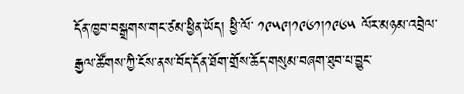དོན་ཁྱབ་བསྒྲགས་གང་ཙམ་ཕྱིན་ཡོད། ཕྱི་ལོ་ ༡༩༥༩།༡༩༦༡།༡༩༦༥ ལོར་མཉམ་འབྲེལ་རྒྱལ་ཚོགས་ཀྱི་ངོས་ནས་བོད་དོན་ཐོག་གྲོས་ཆོད་གསུམ་བཞག་ཐུབ་པ་བྱུང་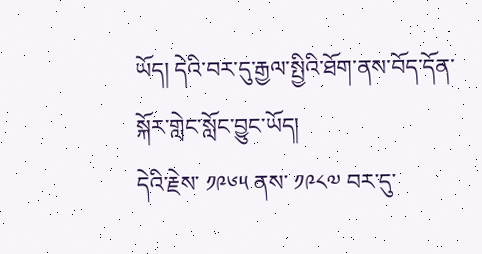ཡོད། དེའི་བར་དུ་རྒྱལ་སྤྱིའི་ཐོག་ནས་བོད་དོན་སྐོར་གླེང་སློང་བྱུང་ཡོད།
དེའི་རྗེས་ ༡༩༦༥ ནས་ ༡༩༨༧ བར་དུ་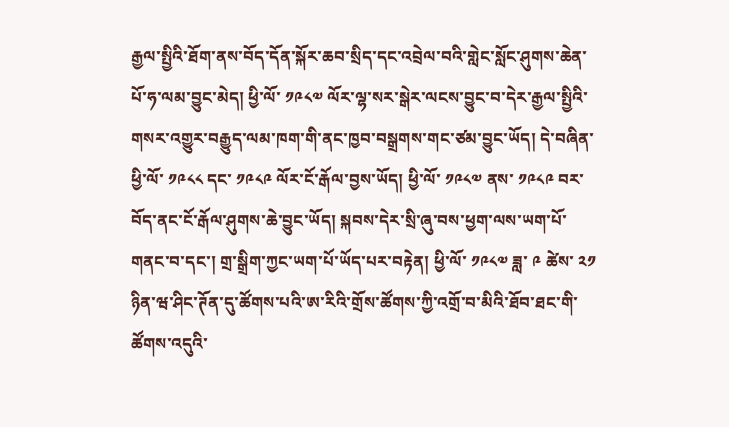རྒྱལ་སྤྱིའི་ཐོག་ནས་བོད་དོན་སྐོར་ཆབ་སྲིད་དང་འབྲེལ་བའི་གླེང་སློང་ཤུགས་ཆེན་པོ་ཧ་ལམ་བྱུང་མེད། ཕྱི་ལོ་ ༡༩༨༧ ལོར་ལྷ་སར་སྒེར་ལངས་བྱུང་བ་དེར་རྒྱལ་སྤྱིའི་གསར་འགྱུར་བརྒྱུད་ལམ་ཁག་གི་ནང་ཁྱབ་བསྒྲགས་གང་ཙམ་བྱུང་ཡོད། དེ་བཞིན་ཕྱི་ལོ་ ༡༩༨༨ དང་ ༡༩༨༩ ལོར་ངོ་རྒོལ་བྱས་ཡོད། ཕྱི་ལོ་ ༡༩༨༧ ནས་ ༡༩༨༩ བར་བོད་ནང་ངོ་རྒོལ་ཤུགས་ཆེ་བྱུང་ཡོད། སྐབས་དེར་སྲི་ཞུ་བས་ཕྱག་ལས་ཡག་པོ་གནང་བ་དང་། གྲ་སྒྲིག་ཀྱང་ཡག་པོ་ཡོད་པར་བརྟེན། ཕྱི་ལོ་ ༡༩༨༧ ཟླ་ ༩ ཚེས་ ༢༡ ཉིན་ཝ་ཤིང་ཊོན་དུ་ཚོགས་པའི་ཨ་རིའི་གྲོས་ཚོགས་ཀྱི་འགྲོ་བ་མིའི་ཐོབ་ཐང་གི་ཚོགས་འདུའི་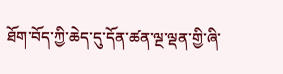ཐོག་བོད་ཀྱི་ཆེད་དུ་དོན་ཚན་ལྔ་ལྡན་གྱི་ཞི་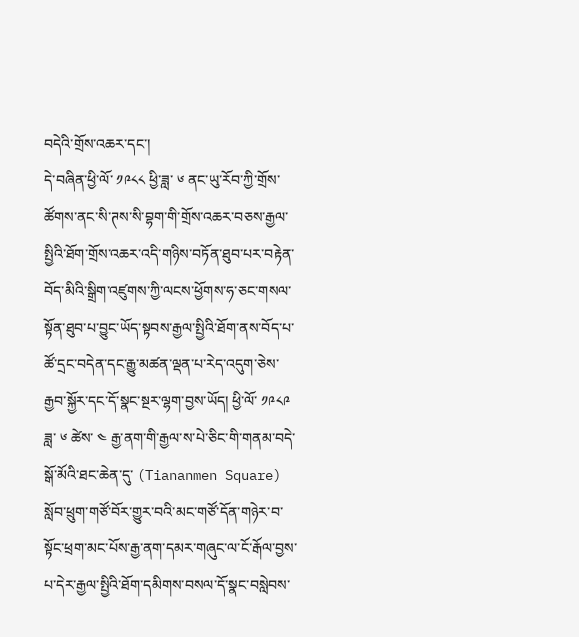བདེའི་གྲོས་འཆར་དང་།
དེ་བཞིན་ཕྱི་ལོ་ ༡༩༨༨ ཕྱི་ཟླ་ ༦ ནང་ཡུ་རོབ་ཀྱི་གྲོས་ཚོགས་ནང་སི་ཊས་སི་བྷག་གི་གྲོས་འཆར་བཅས་རྒྱལ་སྤྱིའི་ཐོག་གྲོས་འཆར་འདི་གཉིས་བཏོན་ཐུབ་པར་བརྟེན་བོད་མིའི་སྒྲིག་འཛུགས་ཀྱི་ལངས་ཕྱོགས་ཧ་ཅང་གསལ་སྟོན་ཐུབ་པ་བྱུང་ཡོད་སྟབས་རྒྱལ་སྤྱིའི་ཐོག་ནས་བོད་པ་ཚོ་དྲང་བདེན་དང་རྒྱུ་མཚན་ལྡན་པ་རེད་འདུག་ཅེས་རྒྱབ་སྐྱོར་དང་དོ་སྣང་སྔར་ལྷག་བྱས་ཡོད། ཕྱི་ལོ་ ༡༩༨༩ ཟླ་ ༦ ཚེས་ ༤ རྒྱ་ནག་གི་རྒྱལ་ས་པེ་ཅིང་གི་གནམ་བདེ་སྒོ་མོའི་ཐང་ཆེན་དུ་ (Tiananmen Square) སློབ་ཕྲུག་གཙོ་བོར་གྱུར་བའི་མང་གཙོ་དོན་གཉེར་བ་སྟོང་ཕྲག་མང་པོས་རྒྱ་ནག་དམར་གཞུང་ལ་ངོ་རྒོལ་བྱས་པ་དེར་རྒྱལ་སྤྱིའི་ཐོག་དམིགས་བསལ་དོ་སྣང་བསླེབས་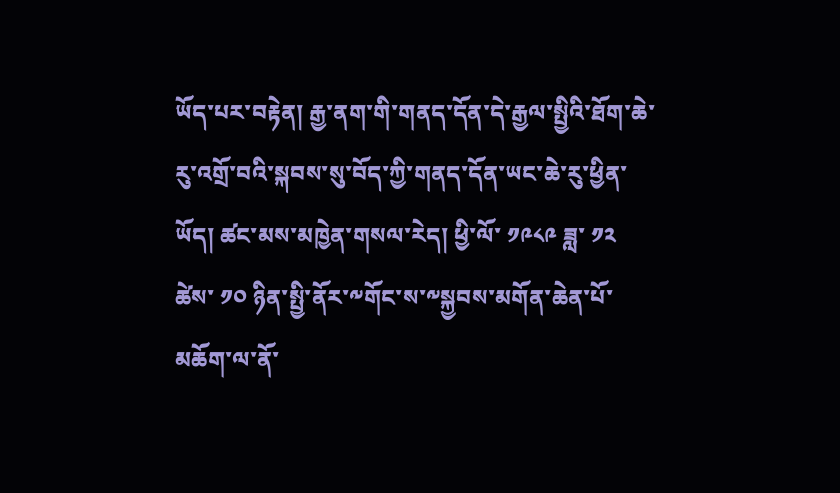ཡོད་པར་བརྟེན། རྒྱ་ནག་གི་གནད་དོན་དེ་རྒྱལ་སྤྱིའི་ཐོག་ཆེ་རུ་འགྲོ་བའི་སྐབས་སུ་བོད་ཀྱི་གནད་དོན་ཡང་ཆེ་རུ་ཕྱིན་ཡོད། ཚང་མས་མཁྱེན་གསལ་རེད། ཕྱི་ལོ་ ༡༩༨༩ ཟླ་ ༡༢ ཚེས་ ༡༠ ཉིན་སྤྱི་ནོར་༸གོང་ས་༸སྐྱབས་མགོན་ཆེན་པོ་མཆོག་ལ་ནོ་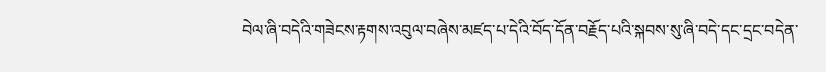བེལ་ཞི་བདེའི་གཟེངས་རྟགས་འབུལ་བཞེས་མཛད་པ་དེའི་བོད་དོན་བརྗོད་པའི་སྐབས་སུ་ཞི་བདེ་དང་དྲང་བདེན་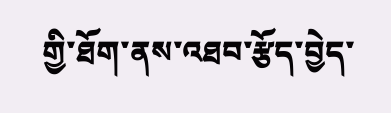གྱི་ཐོག་ནས་འཐབ་རྩོད་བྱེད་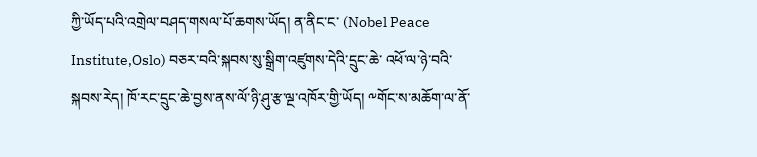ཀྱི་ཡོད་པའི་འགྲེལ་བཤད་གསལ་པོ་ཆགས་ཡོད། ན་ནིང་ང་ (Nobel Peace Institute,Oslo) བཅར་བའི་སྐབས་སུ་སྒྲིག་འཛུགས་དེའི་དྲུང་ཆེ་ འཕོ་ལ་ཉེ་བའི་སྐབས་རེད། ཁོ་རང་དྲུང་ཆེ་བྱས་ནས་ལོ་ཉི་ཤུ་རྩ་ལྔ་འཁོར་གྱི་ཡོད། ༸གོང་ས་མཆོག་ལ་ནོ་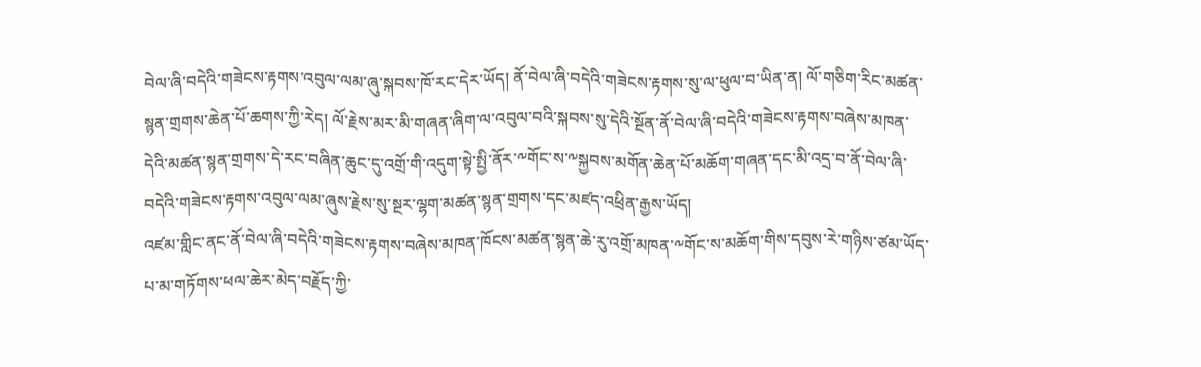བེལ་ཞི་བདེའི་གཟེངས་རྟགས་འབུལ་ལམ་ཞུ་སྐབས་ཁོ་རང་དེར་ཡོད། ནོ་བེལ་ཞི་བདེའི་གཟེངས་རྟགས་སུ་ལ་ཕུལ་བ་ཡིན་ན། ལོ་གཅིག་རིང་མཚན་སྙན་གྲགས་ཆེན་པོ་ཆགས་ཀྱི་རེད། ལོ་རྗེས་མར་མི་གཞན་ཞིག་ལ་འབུལ་བའི་སྐབས་སུ་དེའི་སྔོན་ནོ་བེལ་ཞི་བདེའི་གཟེངས་རྟགས་བཞེས་མཁན་དེའི་མཚན་སྙན་གྲགས་དེ་རང་བཞིན་ཆུང་དུ་འགྲོ་གི་འདུག་སྟེ་སྤྱི་ནོར་༸གོང་ས་༸སྐྱབས་མགོན་ཆེན་པོ་མཆོག་གཞན་དང་མི་འདྲ་བ་ནོ་བེལ་ཞི་བདེའི་གཟེངས་རྟགས་འབུལ་ལམ་ཞུས་རྗེས་སུ་སྔར་ལྷག་མཚན་སྙན་གྲགས་དང་མཛད་འཕྲིན་རྒྱས་ཡོད།
འཛམ་གླིང་ནང་ནོ་བེལ་ཞི་བདེའི་གཟེངས་རྟགས་བཞེས་མཁན་ཁོངས་མཚན་སྙན་ཆེ་རུ་འགྲོ་མཁན་༸གོང་ས་མཆོག་གིས་དབུས་རེ་གཉིས་ཙམ་ཡོད་པ་མ་གཏོགས་ཕལ་ཆེར་མེད་བརྗོད་ཀྱི་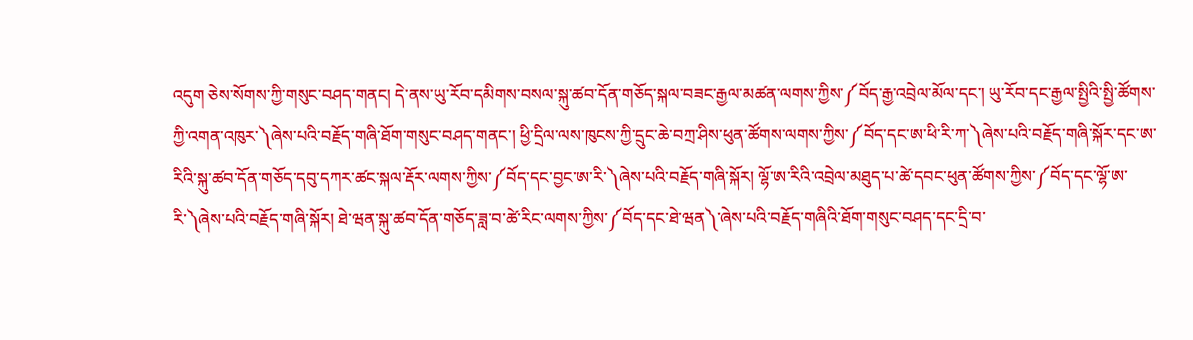འདུག ཅེས་སོགས་ཀྱི་གསུང་བཤད་གནང། དེ་ནས་ཡུ་རོབ་དམིགས་བསལ་སྐུ་ཚབ་དོན་གཅོད་སྐལ་བཟང་རྒྱལ་མཚན་ལགས་ཀྱིས་༼བོད་རྒྱ་འབྲེལ་མོལ་དང་། ཡུ་རོབ་དང་རྒྱལ་སྤྱིའི་སྤྱི་ཚོགས་ཀྱི་འགན་འཁུར་༽ཞེས་པའི་བརྗོད་གཞི་ཐོག་གསུང་བཤད་གནང་། ཕྱི་དྲིལ་ལས་ཁུངས་ཀྱི་དྲུང་ཆེ་བཀྲ་ཤིས་ཕུན་ཚོགས་ལགས་ཀྱིས་༼བོད་དང་ཨ་ཕི་རི་ཀ་༽ཞེས་པའི་བརྗོད་གཞི་སྐོར་དང་ཨ་རིའི་སྐུ་ཚབ་དོན་གཅོད་དབུ་དཀར་ཚང་སྐལ་རྡོར་ལགས་ཀྱིས་༼བོད་དང་བྱང་ཨ་རི་༽ཞེས་པའི་བརྗོད་གཞི་སྐོར། ལྷོ་ཨ་རིའི་འབྲེལ་མཐུད་པ་ཚེ་དབང་ཕུན་ཚོགས་ཀྱིས་༼བོད་དང་ལྷོ་ཨ་རི་༽ཞེས་པའི་བརྗོད་གཞི་སྐོར། ཐེ་ཝན་སྐུ་ཚབ་དོན་གཅོད་ཟླ་བ་ཚེ་རིང་ལགས་ཀྱིས་༼བོད་དང་ཐེ་ཝན༽་ཞེས་པའི་བརྗོད་གཞིའི་ཐོག་གསུང་བཤད་དང་དྲི་བ་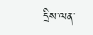དྲིས་ལན་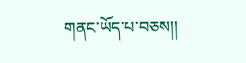གནང་ཡོད་པ་བཅས།།